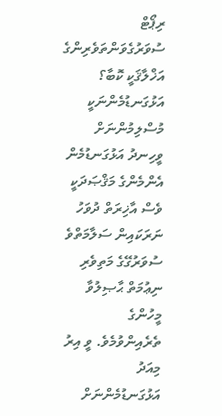ރިޕޯޓް
ސުވަރުގެވަންތަވެރިންގެ އަޚްލާޤަކީ ކޮބާ؟
އަޅުގަނޑުމެންނަކީ މުސްލިމުންނަށް ވީހިނދު އަޅުގަނޑުމެން އެންމެންގެ މަޤްޞަދަކީ ވެސް އާޚިރަތް ދުވަހު ނަރަކައިން ސަލާމަތްވެ ސުވަރުގޭގެ މަތިވެރި ނިޢުމަތް ޙާޞިލުވާ މީހުންގެ ތެރެއިންވުމެވެ. ވީ އިރު މިއަދު އަޅުގަނޑުމެންނަށް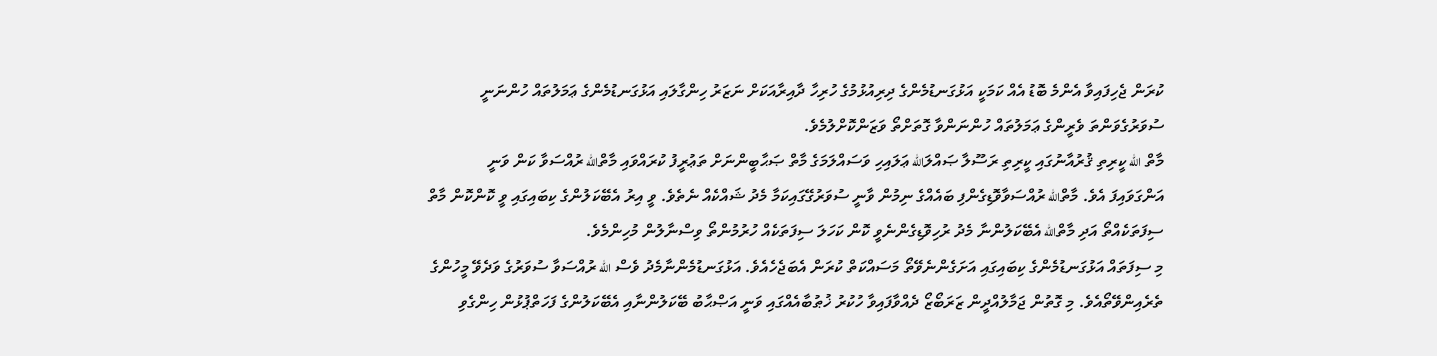ކުރަން ޖެހިފައިވާ އެންމެ ބޮޑު އެއް ކަމަކީ އަޅުގަނޑުމެންގެ ދިރިއުޅުމުގެ ހުރިހާ ދާއިރާއަކަށް ނަޒަރު ހިންގާލައި އަޅުގަނޑުމެންގެ ޢަމަލުތައް ހުންނަނީ ސުވަރުގެވަންތަ ވެރީންގެ ޢަމަލުތައް ހުންނަންވާ ގޮތަށްތޯ ވަޒަންކޮށްލުމެވެ.
މާތް الله ކީރިތި ޤުރުއާނުގައި ކީރިތި ރަސޫލާ ޞައްލަالله ޢަލައިހި ވަސައްލަމަގެ މާތް ޞަޙާބީންނަށް ތަޢުރީފު ކުރައްވައި މާތްالله ރުއްސަވާ ކަން ވަނީ އަންގަވައިފަ އެވެ. މާތްالله ރުއްސަވާވޮޑިގެންފި ބައެއްގެ ނިމުން ވާނީ ސުވަރުގޭގައިކަމާ މެދު ޝައްކެއް ނެތެވެ. ވީ އިރު އެބޭކަލުންގެ ކިބައިގައި ވީ ކޮންކޮން މާތް ސިފަތަކެއްތޯ އަދި މާތްالله އެބޭކަލުންނާ މެދު ރުހިވޮޑިގެންނެވީ ކޮން ކަހަލަ ސިފަތަކެއް ހުރުމުންތޯ ވިސްނާލުން މުހިންމެވެ.
މި ސިފަތައް އަޅުގަނޑުމެންގެ ކިބައިގައި އަށަގެންނެވޭތޯ މަސައްކަތް ކުރަން އެބަޖެހެއެވެ. އަޅުގަނޑުމެންނާމެދު ވެސް الله ރުއްސަވާ ސުވަރުގެ ވަދެވޭ މީހުންގެ ތެރެއިންވޭތޯއެވެ. މި ގޮތުން ޖަމާލުއްދީން ޒަރަބޯޒޯ ދެއްވާފައިވާ ހުކުރު ޚުޠުބާއެއްގައި ވަނީ އަޞްޙާބު ބޭކަލުންނާއި އެބޭކަލުންގެ ފަހަތްޕުޅުން ހިންގެވި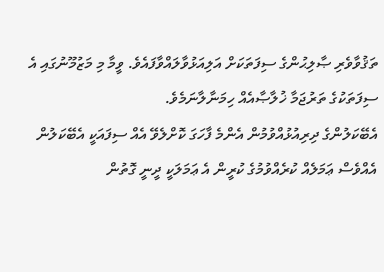ތަޤުވާވެރި ޞާލިޙުންގެ ސިފަތަކަށް އަލިއަޅުވާލައްވާފައެވެ. ވީމާ މި މަޒުމޫނުގައި އެ ސިފަތަކުގެ ތަރުޖަމާ ޚުލާޞާއެއް ހިމަނާލާނަމެވެ.
އެބޭކަލުންގެ ދިރިއުޅުއްވުމުން އެންމެ ފާހަގަ ކޮށްލެވޭ އެއް ސިފައަކީ އެބޭކަލުން އެއްވެސް ޢަމަލެއް ކުރެއްވުމުގެ ކުރީން އެ ޢަމަލަކީ ދީނީ ގޮތުން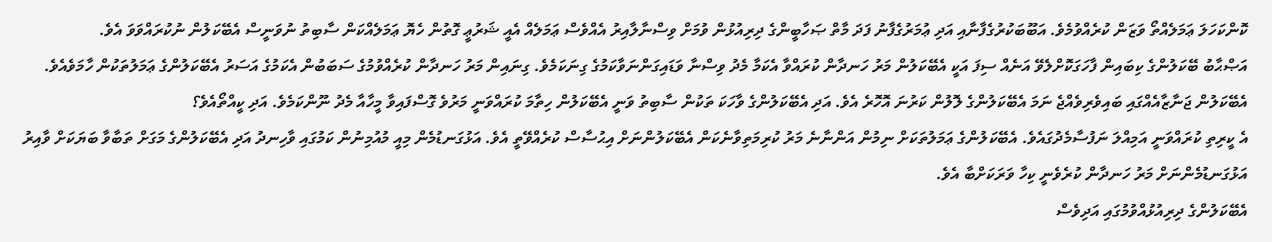ކޮންކަހަލަ ޢަމަލެއްތޯ ވަޒަން ކުރެއްވުމެވެ. އަބޫބަކުރުގެފާނާއި އަދި ޢުމަރުގެފާނު ފަދަ މާތް ޞަހާބީންގެ ދިރިއުޅުން ވުމަށް ވިސްނާލާއިރު އެއްވެސް ޢަމަލެއް އެއީ ޝަރުޢީ ގޮތުން ހެޔޮ ޢަމަލެއްކަން ސާބިތު ނުވަނީސް އެބޭކަލުން ނުކުރައްވަވަ އެވެ.
އަޞްޙާބު ބޭކަލުންގެ ކިބައިން ފާހަގަކޮށްލެވޭ އަނެއް ސިފަ އަކީ އެބޭކަލުން މަރު ހަނދާން ކުރައްވާ އެކަމާ މެދު ވިސްނާ ވަޑައިގަންނަވާކަމުގެ ގިނަކަމެވެ. ގިނައިން މަރު ހަނދާން ކުރެއްވުމުގެ ސަބަބުން އެކަމުގެ އަސަރު އެބޭކަލުންގެ ޢަމަލުތަކުން ހާމަވެއެވެ. އެބޭކަލުން ޖަނާޒާއެއްގައި ބައިވެރިވެއްޖެ ނަމަ އެބޭކަލުންގެ ލޮލުން ކަރުނަ އޮހޮރެ އެވެ. އަދި އެބޭކަލުންގެ ވާހަކަ ތަކުން ސާބިތު ވަނީ އެބޭކަލުން ހިތާމަ ކުރައްވަނީ މަރުވެ ގޮސްފައިވާ މީހާއާ މެދު ނޫންކަމެވެ. އަދި ކީއްތޯއެވެ؟
އެ ކީރިތި ކުރައްވަނީ އަމިއްލަ ނަފުސާމެދުގައެވެ. އެބޭކަލުންގެ ޢަމަލުތަކަށް ނިމުން އަންނާނެ މަރު ކުރިމަތިވާނެކަން އެބޭކަލުންނަށް އިޙުސާސް ކުރެއްވޭތީ އެވެ. އަޅުގަނޑުމެން މިއީ މުއުމިނުން ކަމުގައި ވާހިނދު އަދި އެބޭކަލުންގެ މަގަށް ތަބާވާ ބަޔަކަށް ވާއިރު އަޅުގަނޑުމެންނަށް މަރު ހަނދާން ކުރެވެނީ ކިހާ ވަރަކަށްބާ އެވެ.
އެބޭކަލުންގެ ދިރިއުޅުއްވުމުގައި އަދިވެސް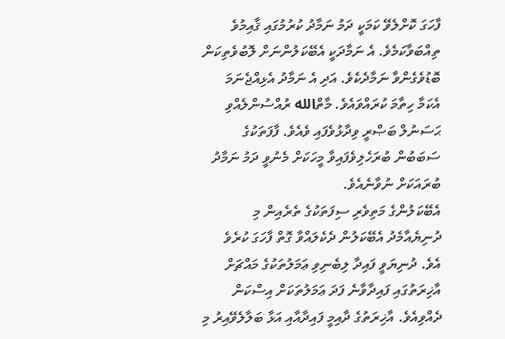ފާހަގަ ކޮށްލެވޭ ކަމަކީ ދަމު ނަމާދު ކުރުމުގައި ޤާއިމުވެ ތިއްބަވާކަމެވެ. އެ ނަމާދަކީ އެބޭކަލުންނަށް ލޮބުވެތިކަން ބޮޑުވެގެންވާ ނަމާދެކެވެ. އަދި އެ ނަމާދު އެޅިއްޖެނަމަ އެކަމާ ހިތާމަ ކުރައްވައެވެ. މާތްالله ރުއްސުންލެއްވި ޙަސަނުލް ބަޞްރީ ވިދާޅުވެފައި ވެއެވެ. ފާފަތަކުގެ ސަބަބުން ބުރަހެލިވެފައިވާ މީހަކަށް މެނުވީ ދަމު ނަމާދު ބުރައަކަށް ނުވާނެއެވެ.
އެބޭކަލުންގެ މަތިވެރި ސިފަތަކުގެ ތެރެއިން މި ދުނިޔެއާމެދު އެބޭކަލުން ދެކެލައްވާ ގޮތް ފާހަގަ ކުރެވެ އެވެ. ދުނިޔަވީ ފައިދާ ލިބެނިވި ޢަމަލުތަކުގެ މައްޗަށް އާޚިރަތުގައި ފައިދާވާނެ ފަދަ ޢަމަލުތަކަށް އިސްކަން ދެއްވިއެވެ. އާޚިރަތުގެ ދާއިމީ ފައިދާއާއި އަޅާ ބަލާލެވޭއިރު މި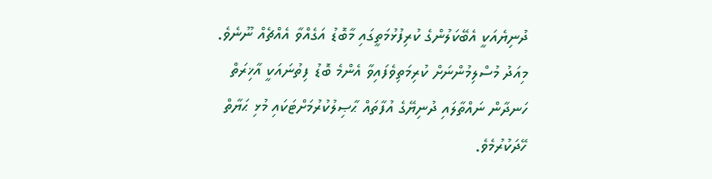ދުނިޔެއަކީ އެބޭކަލުންގެ ކުރިފުޅުމަތީގައި މާބޮޑު އަގެއްވާ އެއްޗެއް ނޫނެވެ.
މިއަދު މުސްލިމުންނަށް ކުރިމަތިވެފައިވާ އެންމެ ބޮޑު ފިތުނައަކީ އާޚިރަތް ހަނދާން ނައްތާލައި ދުނިޔޭގެ އުފާތައް ޙާޞިލުކުރުމަށްޓަކައި މުޅި ޙަޔާތް ހޭދަކުރުމެވެ.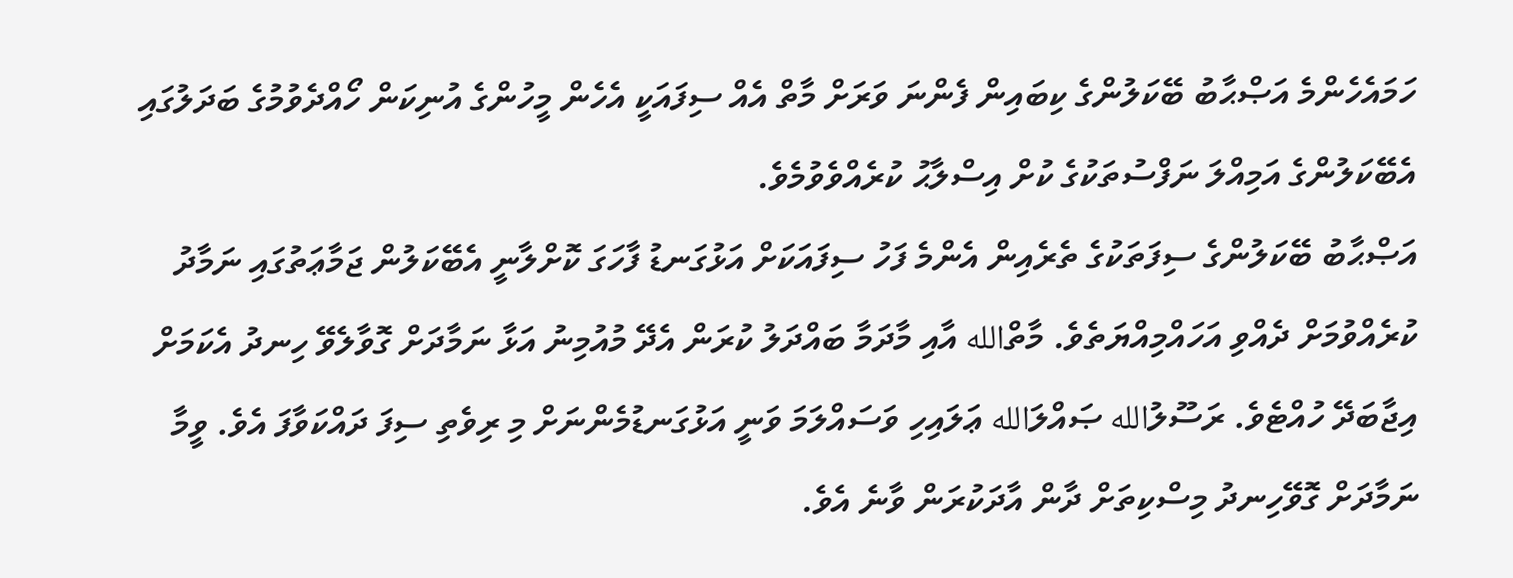ހަމައެހެންމެ އަޞްޙާބު ބޭކަލުންގެ ކިބައިން ފެންނަ ވަރަށް މާތް އެއް ސިފައަކީ އެހެން މީހުންގެ އުނިކަން ހޯއްދެވުމުގެ ބަދަލުގައި އެބޭކަލުންގެ އަމިއްލަ ނަފްސުތަކުގެ ކުށް އިސްލާޙު ކުރެއްވެވުމެވެ.
އަޞްޙާބު ބޭކަލުންގެ ސިފަތަކުގެ ތެރެއިން އެންމެ ފަހު ސިފައަކަށް އަޅުގަނޑު ފާހަގަ ކޮށްލާނީ އެބޭކަލުން ޖަމާޢަތުގައި ނަމާދު ކުރެއްވުމަށް ދެއްވި އަހައްމިއްޔަތެވެ. މާތްالله އާއި މާދަމާ ބައްދަލު ކުރަން އެދޭ މުއުމިނު އަޅާ ނަމާދަށް ގޮވާލެވޭ ހިނދު އެކަމަށް އިޖާބަދޭ ހުއްޓެވެ. ރަސޫލުالله ޞައްލަالله ޢަލައިހި ވަސައްލަމަ ވަނީ އަޅުގަނޑުމެންނަށް މި ރިވެތި ސިފަ ދައްކަވާފަ އެވެ. ވީމާ ނަމާދަށް ގޮވޭހިނދު މިސްކިތަށް ދާން އާދަކުރަން ވާނެ އެވެ.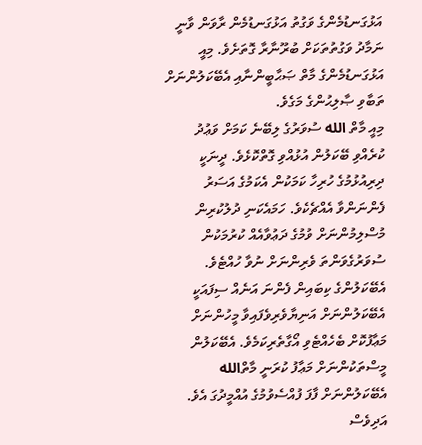އަޅުގަނޑުމެންގެ ވަގުތު އަޅުގަނޑުމެން ރާވަން ވާނީ ނަމާދު ވަގުތުތަކަށް ބުރޫނާރާ ގޮތަށެވެ. މިއީ އަޅުގަނޑުމެންގެ މާތް ޞަޙާބީންނާއި އެބޭކަލުންނަށް ތަބާވި ޞާލިޙުންގެ މަގެވެ.
މިއީ މާތް الله ސުވަރުގެ ލިބޭނެ ކަމަށް ވަޢުދު ކުރެއްވި ބޭކަލުން އުޅުއްވި ގޮތްކޮޅެވެ. ދީނަކީ ދިރިއުޅުމުގެ ހުރިހާ ކަމަކުން އެކަމުގެ އަސަރު ފެންނަންވާ އެއްޗެކެވެ. ހަމައެކަނި ދުލުކުރިން މުސްލިމުންނަށް ވުމުގެ ދަޢުވާއެއް ކުރުމަކުން ސުވަރުގެވަންތަ ވެރިންނަށް ނުވާ ހުއްޓެވެ.
އެބޭކަލުންގެ ކިބައިން ފެންނަ އަނެއް ސިފައަކީ އެބޭކަލުންނަށް އަނިޔާވެރިވެފައިވާ މީހުންނަށް މަޢާފުކޮށް ބެހެއްޓެވި އޯގާތެރިކަމެވެ. އެބޭކަލުން މީސްތަކުންނަށް މަޢާފު ކުރަނީ މާތްالله އެބޭކަލުންނަށް ފާފަ ފުއްސެވުމުގެ އުއްމީދުގަ އެވެ.
އަދިވެސް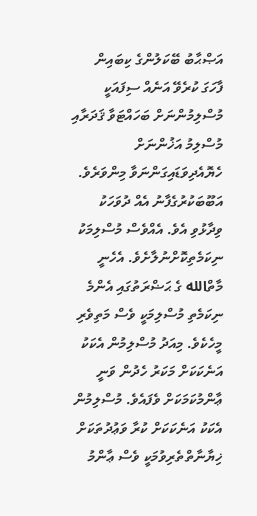އަޞްޙާބު ބޭކަލުންގެ ކިބައިން ފާހަގަ ކުރެވޭ އަނެއް ސިފައަކީ މުސްލިމުންނަށް ބަހައްޓަވާ ޤަދަރާއި މުސްލިމު އަޚުންނަށް ހެޔޮއެދިވަޑައިގަންނަވާ މިންވަރެވެ. އަބޫބަކުރުގެފާނު އެއް ދުވަހަކު ވިދާޅުވި އެވެ. އެއްވެސް މުސްލިމަކު ނިކަމެތިކޮށްނުލާށެވެ. އެހެނީ މާތްالله ގެ ޙަޟްރަތުގައި އެންމެ ނިކަމެތި މުސްލިމަކީ ވެސް މަތިވެރި މީހެކެވެ. މިއަދު މުސްލިމުން އެކަކު އަނެކަކަށް މަކަރު ހެދުން ވަނީ ޢާންމުކަމަކަށް ވެފައެވެ. މުސްލިމުން އެކަކު އަނެކަކަށް ކުރާ ވަޢުދުތަކަށް ޚިޔާނާތްތެރިވުމަކީ ވެސް ޢާންމު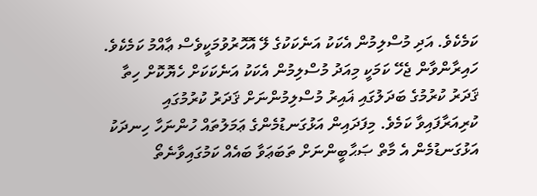ކަމެކެވެ. އަދި މުސްލިމުން އެކަކު އަނެކަކުގެ ލޭ އޮހޮރުވުމަކީވެސް ޢާއްމު ކަމެކެވެ.
ހައިރާންވާން ޖެހޭ ކަމަކީ މިއަދު މުސްލިމުން އެކަކު އަނެކަކަށް ހެޔޮކޮށް ހިތާ ޤަދަރު ކުރުމުގެ ބަދަލުގައި ޣައިރު މުސްލިމުންނަށް ޤަދަރު ކުރުމުގައި ކުރިއަރާފައިވާ ކަމެވެ. މިފަދައިން އަޅުގަނޑުމެންގެ ޢަމަލުތައް ހުންނަހާ ހިނދަކު އަޅުގަނޑުމެން އެ މާތް ޞަޙާބީންނަށް ތަބަޢަވާ ބައެއް ކަމުގައިވާނެތޯ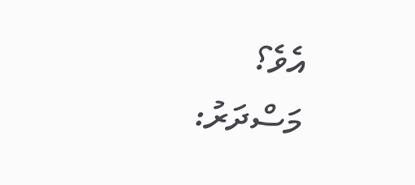އެވެ؟
މަސްދަރު: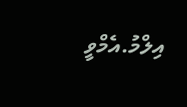އިލްމު.އެމްވީ